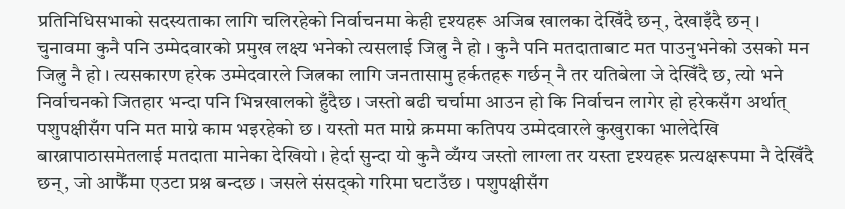प्रतिनिधिसभाको सदस्यताका लागि चलिरहेको निर्वाचनमा केही दृश्यहरू अजिब खालका देखिँदै छन्, देखाइँदै छन् । चुनावमा कुनै पनि उम्मेदवारको प्रमुख लक्ष्य भनेको त्यसलाई जित्नु नै हो । कुनै पनि मतदाताबाट मत पाउनुभनेको उसको मन जित्नु नै हो । त्यसकारण हरेक उम्मेदवारले जित्नका लागि जनतासामु हर्कतहरू गर्छन् नै तर यतिबेला जे देखिँदै छ, त्यो भने निर्वाचनको जितहार भन्दा पनि भिन्नखालको हुँदैछ । जस्तो बढी चर्चामा आउन हो कि निर्वाचन लागेर हो हरेकसँग अर्थात् पशुपक्षीसँग पनि मत माग्ने काम भइरहेको छ । यस्तो मत माग्ने क्रममा कतिपय उम्मेदवारले कुखुराका भालेदेखि बाख्रापाठासमेतलाई मतदाता मानेका देखियो । हेर्दा सुन्दा यो कुनै व्यँग्य जस्तो लाग्ला तर यस्ता दृश्यहरू प्रत्यक्षरूपमा नै देखिँदै छन्, जो आफैँमा एउटा प्रश्न बन्दछ । जसले संसद्को गरिमा घटाउँछ । पशुपक्षीसँग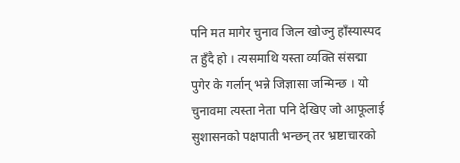पनि मत मागेर चुनाव जित्न खोज्नु हाँस्यास्पद त हुँदै हो । त्यसमाथि यस्ता व्यक्ति संसद्मा पुगेर के गर्लान् भन्ने जिज्ञासा जन्मिन्छ । यो चुनावमा त्यस्ता नेता पनि देखिए जो आफूलाई सुशासनको पक्षपाती भन्छन् तर भ्रष्टाचारको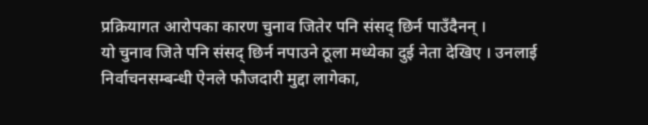प्रक्रियागत आरोपका कारण चुनाव जितेर पनि संसद् छिर्न पाउँदैनन् ।
यो चुनाव जिते पनि संसद् छिर्न नपाउने ठूला मध्येका दुई नेता देखिए । उनलाई निर्वाचनसम्बन्धी ऐनले फौजदारी मुद्दा लागेका,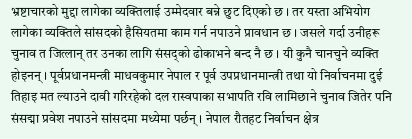भ्रष्टाचारको मुद्दा लागेका व्यक्तिलाई उम्मेदवार बन्ने छुट दिएको छ । तर यस्ता अभियोग लागेका व्यक्तिले सांसदको हैसियतमा काम गर्न नपाउने प्रावधान छ । जसले गर्दा उनीहरू चुनाव त जित्लान् तर उनका लागि संसद्को ढोकाभने बन्द नै छ । यी कुनै चानचुने व्यक्ति होइनन् । पूर्वप्रधानमन्त्री माधवकुमार नेपाल र पूर्व उपप्रधानमान्त्री तथा यो निर्वाचनमा दुई तिहाइ मत ल्याउने दावी गरिरहेको दल रास्वपाका सभापति रवि लामिछाने चुनाव जितेर पनि संसद्मा प्रवेश नपाउने सांसदमा मध्येमा पर्छन् । नेपाल रौतहट निर्वाचन क्षेत्र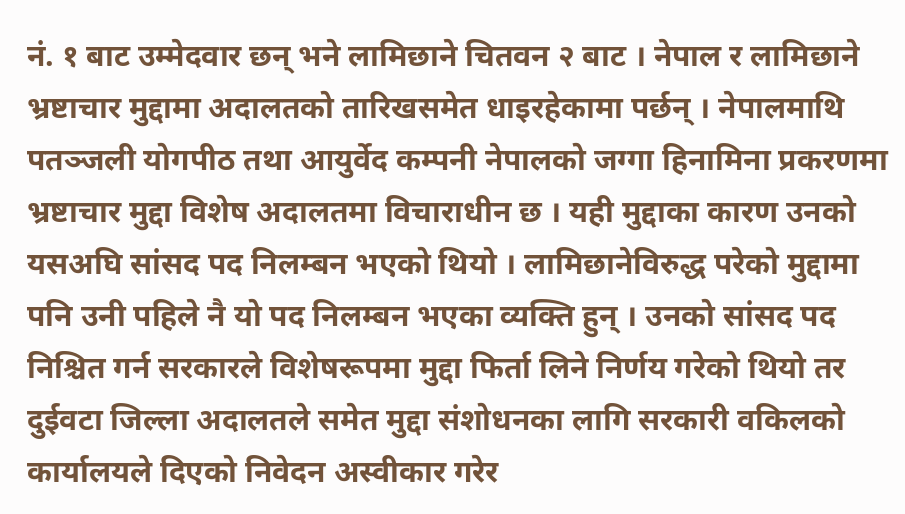नं. १ बाट उम्मेदवार छन् भने लामिछाने चितवन २ बाट । नेपाल र लामिछाने भ्रष्टाचार मुद्दामा अदालतको तारिखसमेत धाइरहेकामा पर्छन् । नेपालमाथि पतञ्जली योगपीठ तथा आयुर्वेद कम्पनी नेपालको जग्गा हिनामिना प्रकरणमा भ्रष्टाचार मुद्दा विशेष अदालतमा विचाराधीन छ । यही मुद्दाका कारण उनको यसअघि सांसद पद निलम्बन भएको थियो । लामिछानेविरुद्ध परेको मुद्दामा पनि उनी पहिले नै यो पद निलम्बन भएका व्यक्ति हुन् । उनको सांसद पद निश्चित गर्न सरकारले विशेषरूपमा मुद्दा फिर्ता लिने निर्णय गरेको थियो तर दुईवटा जिल्ला अदालतले समेत मुद्दा संशोधनका लागि सरकारी वकिलको कार्यालयले दिएको निवेदन अस्वीकार गरेर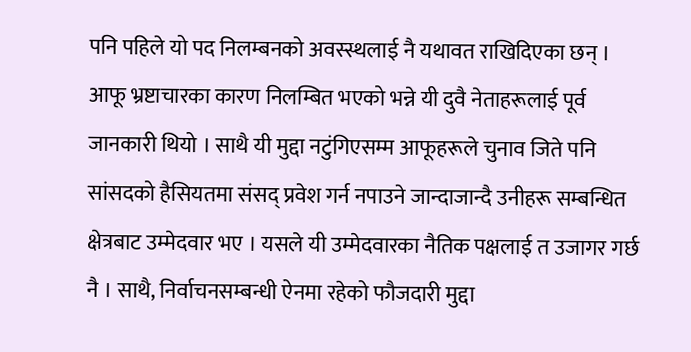पनि पहिले यो पद निलम्बनको अवस्स्थलाई नै यथावत राखिदिएका छन् ।
आफू भ्रष्टाचारका कारण निलम्बित भएको भन्ने यी दुवै नेताहरूलाई पूर्व जानकारी थियो । साथै यी मुद्दा नटुंगिएसम्म आफूहरूले चुनाव जिते पनि सांसदको हैसियतमा संसद् प्रवेश गर्न नपाउने जान्दाजान्दै उनीहरू सम्बन्धित क्षेत्रबाट उम्मेदवार भए । यसले यी उम्मेदवारका नैतिक पक्षलाई त उजागर गर्छ नै । साथै, निर्वाचनसम्बन्धी ऐनमा रहेको फौजदारी मुद्दा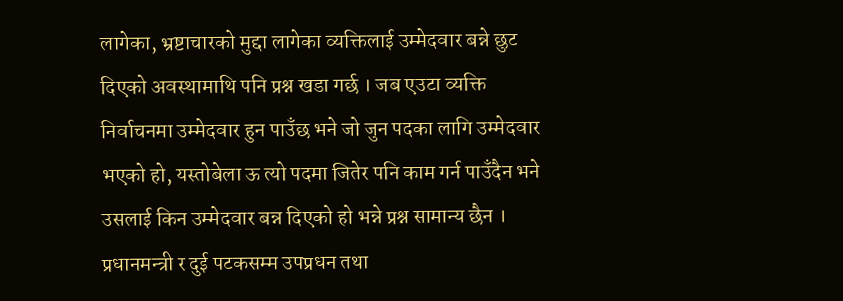लागेका, भ्रष्टाचारको मुद्दा लागेका व्यक्तिलाई उम्मेदवार बन्ने छुट दिएको अवस्थामाथि पनि प्रश्न खडा गर्छ । जब एउटा व्यक्ति निर्वाचनमा उम्मेदवार हुन पाउँछ भने जो जुन पदका लागि उम्मेदवार भएको हो, यस्तोबेला ऊ त्यो पदमा जितेर पनि काम गर्न पाउँदैन भने उसलाई किन उम्मेदवार बन्न दिएको हो भन्ने प्रश्न सामान्य छैन । प्रधानमन्त्री र दुई पटकसम्म उपप्रधन तथा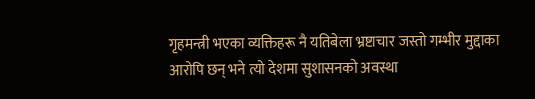गृहमन्त्री भएका व्यक्तिहरू नै यतिबेला भ्रष्टाचार जस्तो गम्भीर मुद्दाका आरोपि छन् भने त्यो देशमा सुशासनको अवस्था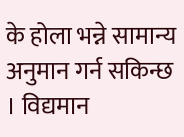के होला भन्ने सामान्य अनुमान गर्न सकिन्छ । विद्यमान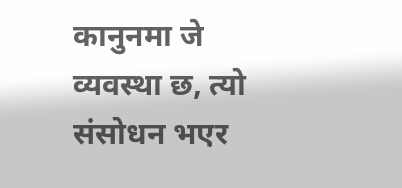कानुनमा जे व्यवस्था छ, त्यो संसोधन भएर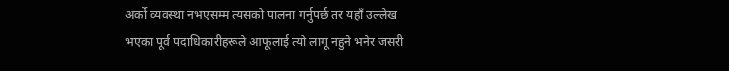अर्को व्यवस्था नभएसम्म त्यसको पालना गर्नुपर्छ तर यहाँ उल्लेख भएका पूर्व पदाधिकारीहरूले आफूलाई त्यो लागू नहुने भनेर जसरी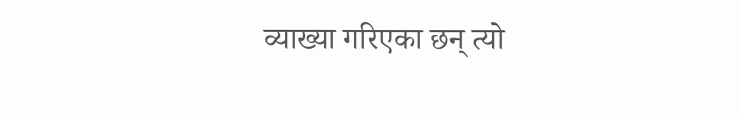व्याख्या गरिएका छन् त्यो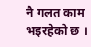नै गलत काम भइरहेको छ ।